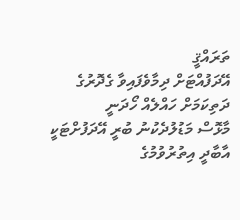ތަރައްޤީ
އޭދަފުއްޓަށް ދިމާވެފައިވާ ގެދޮރުގެ ދަތިކަމަށް ހައްލެއް ހޯދަނީ
މާޅޮސް މަޑުލުދެކުނު ބުރީ އޭދަފުށްޓަކީ އާބާދީ އިތުރުވުމުގެ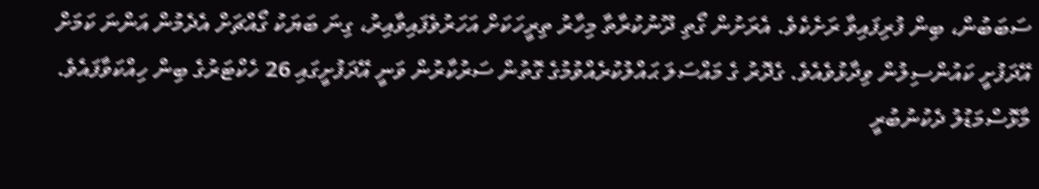ސަބަބުން، ބިން ފުރިފައިވާ ރަށެކެވެ. އެރަށުން ގޯތި ދޫނުކުރާތާ މިހާރު ތިރީހަކަށް އަހަރުވެފައިވާއިރު، ގިނަ ބަޔަކު ގޯއްޗަށް އެދެމުން އަންނަ ކަމަށް އޭދަފުށީ ކައުންސިލުން ވިދާޅުވެއެވެ. ގެދޮރު ގެ މައްސަލަ ޙައްލުކުރެއްވުމުގެ ގޮތުން ސަރުކާރުން ވަނީ އޭދަފުށީގައި 26 ހެކްޓަރުގެ ބިން ހިއްކަވާފައެވެ.
މާޅޮސްމަޑުލު ދެކުނުބުރީ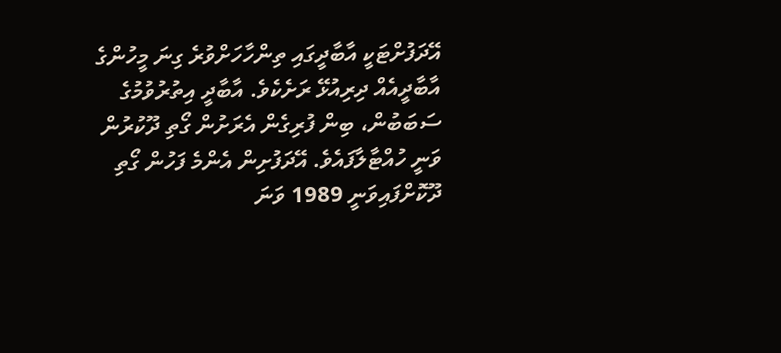އޭދަފުށްޓަކީ އާބާދީގައި ތިންހާހަށްވުރެ ގިނަ މީހުންގެ އާބާދީއެއް ދިރިއުޅޭ ރަށެކެވެ. އާބާދީ އިތުރުވުމުގެ ސަބަބުން، ބިން ފުރިގެން އެރަށުން ގޯތި ދޫކުރުން ވަނީ ހުއްޓާލާފައެވެ. އޭދަފުށިން އެންމެ ފަހުން ގޯތި ދޫކޮށްފައިވަނީ 1989 ވަނަ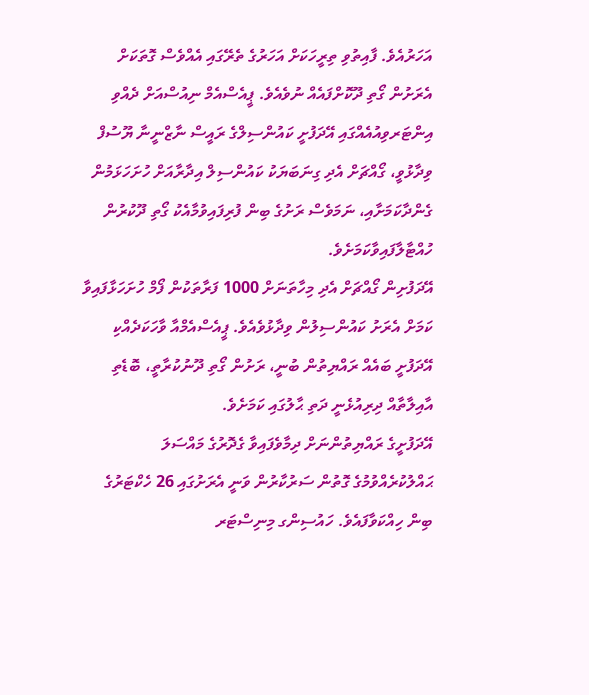އަހަރުއެވެ. ފާއިތުވި ތިރީހަކަށް އަހަރުގެ ތެރޭގައި އެއްވެސް ގޮތަކަށް އެރަށުން ގޯތި ދޫކޮށްފައެއް ނުވެއެވެ. ޕީއެސްއެމް ނިއުސްއަށް ދެއްވި އިންޓަރވިއުއެއްގައި އޭދަފުށީ ކައުންސިލްގެ ރައީސް ނާޒްނީނާ ޔޫސުފް ވިދާޅުވީ، ގޯއްޗަށް އެދި ގިނަބަޔަކު ކައުންސިލް އިދާރާއަށް ހުށަހަޅަމުން ގެންދާކަމަށާއި، ނަމަވެސް ރަށުގެ ބިން ފުރިފައިވުމާއެކު ގޯތި ދޫކުރުން ހުއްޓާލާފައިވާކަމަށެވެ.
އޭދަފުށިން ގޯއްޗަށް އެދި މިހާތަނަށް 1000 ފަރާތަކުން ފޯމް ހުށަހަޅާފައިވާ ކަމަށް އެރަށު ކައުންސިލުން ވިދާޅުވެއެވެ. ޕީއެސްއެމްއާ ވާހަކަދެއްކި އޭދަފުށީ ބައެއް ރައްޔިތުން ބުނީ، ރަށުން ގޯތި ދޫނުކުރާތީ، ބޮޑެތި އާއިލާތާއް ދިރިއުޅެނީ ދަތި ޙާލުގައި ކަމަށެވެ.
އޭދަފުށީގެ ރައްޔިތުންނަށް ދިމާވެފައިވާ ގެދޮރުގެ މައްސަލަ ޙައްލުކުރެއްވުމުގެ ގޮތުން ސަރުކާރުން ވަނީ އެރަށުގައި 26 ހެކްޓަރުގެ ބިން ހިއްކަވާފައެވެ. ހައުސިންގ މިނިސްޓަރ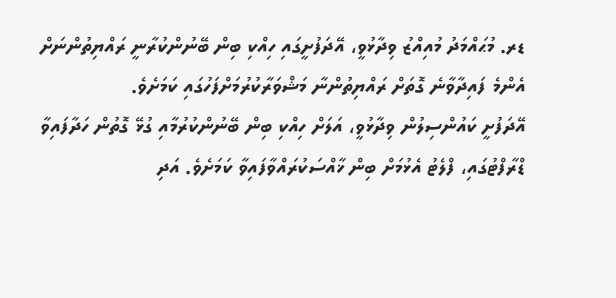ޑރ. މުޙައްމަދު މުއިއްޒު ވިދާޅުވީ، އޭދަފުށީގައި ހިއްކި ބިން ބޭނުންކުރާނީ ރައްޔިތުންނަށް އެންމެ ފައިދާވާނެ ގޮތަށް ރައްޔިތުންނާ މަޝްވަރާކުރުމަށްފަހުގައި ކަމަށެވެ.
އޭދަފުށީ ކައުންސިލުން ވިދާޅުވީ، އަލަށް ހިއްކި ބިން ބޭނުންކުރުމާއި ގުޅޭ ގޮތުން ހަދާފައިވާ ޑްރާފްޓުގައި، ފްލެޓު އެޅުމަށް ބިން ޚާއްސަކުރައްވާފައިވާ ކަމަށެވެ. އަދި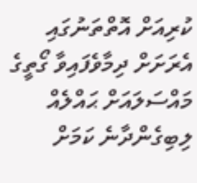ކުރިއަށް އޮތްތަނުގައި އެރަށަށް ދިމާވެފައިވާ ގޯތީގެ މައްސަލައަށް ޙައްލެއް ލިބިގެންދާނެ ކަމަށް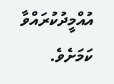އުއްމީދުކުރައްވާ ކަމަށެވެ.